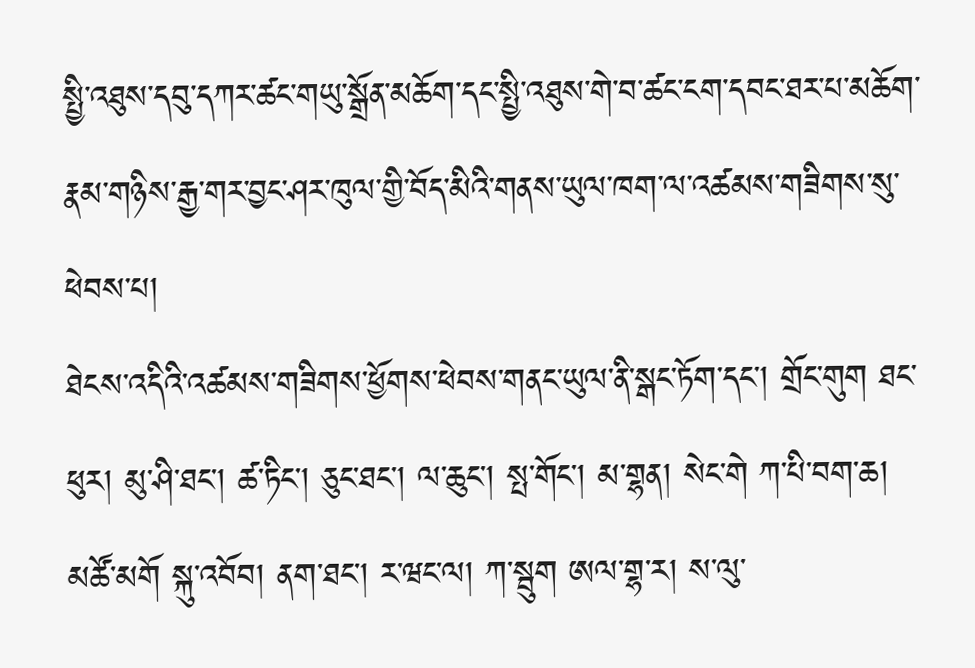སྤྱི་འཐུས་དབུ་དཀར་ཚང་གཡུ་སྒྲོན་མཆོག་དང་སྤྱི་འཐུས་གེ་བ་ཚང་ངག་དབང་ཐར་པ་མཆོག་རྣམ་གཉིས་རྒྱ་གར་བྱང་ཤར་ཁུལ་གྱི་བོད་མིའི་གནས་ཡུལ་ཁག་ལ་འཚམས་གཟིགས་སུ་ཕེབས་པ།
ཐེངས་འདིའི་འཚམས་གཟིགས་ཕྱོགས་ཕེབས་གནང་ཡུལ་ནི་སྒང་ཏོག་དང་། གྲོང་གུག ཐང་ཕུར། མུ་ཤི་ཐང་། ཚ་ཏིང་། ཅུང་ཐང་། ལ་ཆུང་། སྤ་གོང་། མ་གྷན། སེང་གེ ཀ་པི་བག་ཆ། མཚོ་མགོ སྐུ་འབོབ། ནག་ཐང་། ར་ཝང་ལ། ཀ་སྦུག ཨལ་གྷ་ར། ས་ལུ་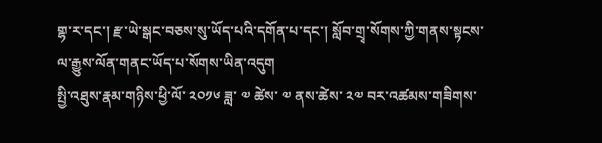གྷ་ར་དང་། རྫ་ཡེ་སྒང་བཅས་སུ་ཡོད་པའི་དགོན་པ་དང་། སློབ་གྲྭ་སོགས་ཀྱི་གནས་སྟངས་ལ་རྒྱུས་ལོན་གནང་ཡོད་པ་སོགས་ཡིན་འདུག
སྤྱི་འཐུས་རྣམ་གཉིས་ཕྱི་ལོ་ ༢༠༡༦ ཟླ་ ༧ ཚེས་ ༧ ནས་ཚེས་ ༢༧ བར་འཚམས་གཟིགས་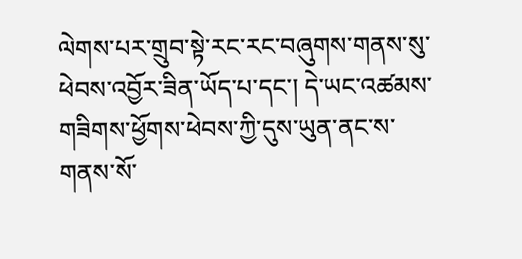ལེགས་པར་གྲུབ་སྟེ་རང་རང་བཞུགས་གནས་སུ་ཕེབས་འབྱོར་ཟིན་ཡོད་པ་དང་། དེ་ཡང་འཚམས་གཟིགས་ཕྱོགས་ཕེབས་ཀྱི་དུས་ཡུན་ནང་ས་གནས་སོ་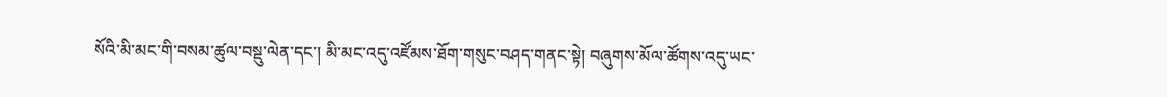སོའི་མི་མང་གི་བསམ་ཚུལ་བསྡུ་ལེན་དང་། མི་མང་འདུ་འཛོམས་ཐོག་གསུང་བཤད་གནང་སྟེ། བཞུགས་མོལ་ཚོགས་འདུ་ཡང་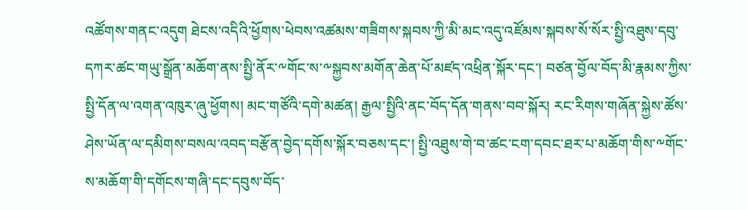འཚོགས་གནང་འདུག ཐེངས་འདིའི་ཕྱོགས་ཕེབས་འཚམས་གཟིགས་སྐབས་ཀྱི་མི་མང་འདུ་འཛོམས་སྐབས་སོ་སོར་སྤྱི་འཐུས་དབུ་དཀར་ཚང་གཡུ་སྒྲོན་མཆོག་ནས་སྤྱི་ནོར་༸གོང་ས་༸སྐྱབས་མགོན་ཆེན་པོ་མཛད་འཕྲིན་སྐོར་དང་། བཙན་བྱོལ་བོད་མི་རྣམས་ཀྱིས་སྤྱི་དོན་ལ་འགན་འཁུར་ཞུ་ཕྱོགས། མང་གཙོའི་དགེ་མཚན། རྒྱལ་སྤྱིའི་ནང་བོད་དོན་གནས་བབ་སྐོར། རང་རིགས་གཞོན་སྐྱེས་ཚོས་ཤེས་ཡོན་ལ་དམིགས་བསལ་འབད་བརྩོན་བྱེད་དགོས་སྐོར་བཅས་དང་། སྤྱི་འཐུས་གེ་བ་ཚང་ངག་དབང་ཐར་པ་མཆོག་གིས་༸གོང་ས་མཆོག་གི་དགོངས་གཞི་དང་དབུས་བོད་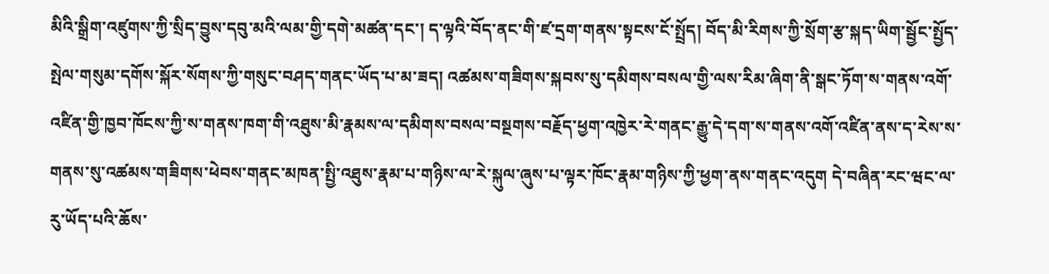མིའི་སྒྲིག་འཛུགས་ཀྱི་སྲིད་བྱུས་དབུ་མའི་ལམ་གྱི་དགེ་མཚན་དང་། ད་ལྟའི་བོད་ནང་གི་ཛ་དྲག་གནས་སྟངས་ངོ་སྤྲོད། བོད་མི་རིགས་ཀྱི་སྲོག་རྩ་སྐད་ཡིག་སྦྱོང་སྤྱོད་སྤེལ་གསུམ་དགོས་སྐོར་སོགས་ཀྱི་གསུང་བཤད་གནང་ཡོད་པ་མ་ཟད། འཚམས་གཟིགས་སྐབས་སུ་དམིགས་བསལ་གྱི་ལས་རིམ་ཞིག་ནི་སྒང་ཏོག་ས་གནས་འགོ་འཛིན་གྱི་ཁྱབ་ཁོངས་ཀྱི་ས་གནས་ཁག་གི་འཐུས་མི་རྣམས་ལ་དམིགས་བསལ་བསྔགས་བརྗོད་ཕྱག་འཁྱེར་རེ་གནང་རྒྱུ་དེ་དག་ས་གནས་འགོ་འཛིན་ནས་ད་རེས་ས་གནས་སུ་འཚམས་གཟིགས་ཕེབས་གནང་མཁན་སྤྱི་འཐུས་རྣམ་པ་གཉིས་ལ་རེ་སྐུལ་ཞུས་པ་ལྟར་ཁོང་རྣམ་གཉིས་ཀྱི་ཕྱག་ནས་གནང་འདུག དེ་བཞིན་རང་ཝང་ལ་རུ་ཡོད་པའི་ཆོས་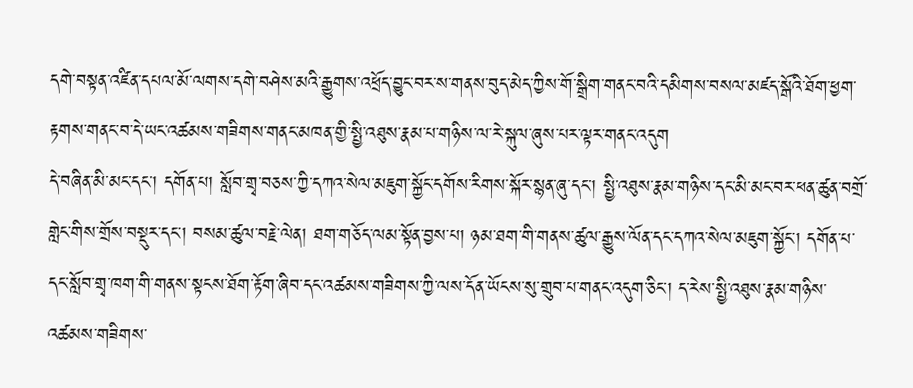དགེ་བསྟན་འཛིན་དཔལ་མོ་ལགས་དགེ་བཤེས་མའི་རྒྱུགས་འཕྲོད་བྱུང་བར་ས་གནས་བུད་མེད་ཀྱིས་གོ་སྒྲིག་གནང་བའི་དམིགས་བསལ་མཛད་སྒོའི་ཐོག་ཕྱག་རྟགས་གནང་བ་དེ་ཡང་འཚམས་གཟིགས་གནང་མཁན་གྱི་སྤྱི་འཐུས་རྣམ་པ་གཉིས་ལ་རེ་སྐུལ་ཞུས་པར་ལྟར་གནང་འདུག
དེ་བཞིན་མི་མང་དང་། དགོན་པ། སློབ་གྲྭ་བཅས་ཀྱི་དཀའ་སེལ་མཇུག་སྐྱོང་དགོས་རིགས་སྐོར་སྙན་ཞུ་དང་། སྤྱི་འཐུས་རྣམ་གཉིས་དང་མི་མང་བར་ཕན་ཚུན་བགྲོ་གླེང་གིས་གྲོས་བསྡུར་དང་། བསམ་ཚུལ་བརྗེ་ལེན། ཐག་གཅོད་ལམ་སྟོན་བྱས་པ། ཉམ་ཐག་གི་གནས་ཚུལ་རྒྱུས་ལོན་དང་དཀའ་སེལ་མཇུག་སྐྱོང་། དགོན་པ་དང་སློབ་གྲྭ་ཁག་གི་གནས་སྟངས་ཐོག་རྟོག་ཞིབ་དང་འཚམས་གཟིགས་ཀྱི་ལས་དོན་ཡོངས་སུ་གྲུབ་པ་གནང་འདུག་ཅིང་། ད་རེས་སྤྱི་འཐུས་རྣམ་གཉིས་འཚམས་གཟིགས་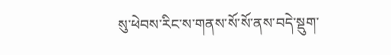སུ་ཕེབས་རིང་ས་གནས་སོ་སོ་ནས་བདེ་སྡུག་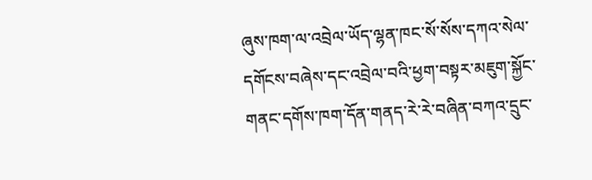ཞུས་ཁག་ལ་འབྲེལ་ཡོད་ལྷན་ཁང་སོ་སོས་དཀའ་སེལ་དགོངས་བཞེས་དང་འབྲེལ་བའི་ཕྱག་བསྟར་མཇུག་སྐྱོང་གནང་དགོས་ཁག་དོན་གནད་རེ་རེ་བཞིན་བཀའ་དྲུང་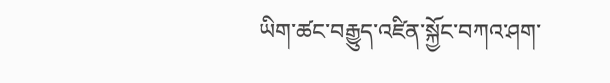ཡིག་ཚང་བརྒྱུད་འཛིན་སྐྱོང་བཀའ་ཤག་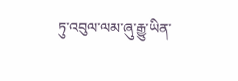ཏུ་འབུལ་ལམ་ཞུ་རྒྱུ་ཡིན་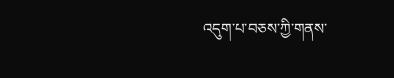འདུག་པ་བཅས་ཀྱི་གནས་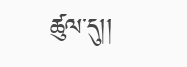ཚུལ་དུ།།